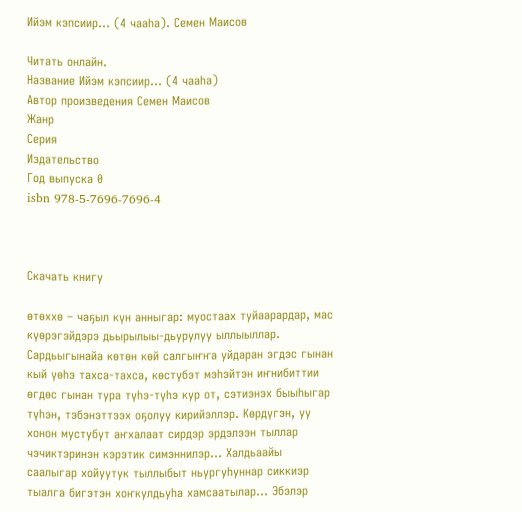Ийэм кэпсиир… (4 чааһа). Семен Маисов

Читать онлайн.
Название Ийэм кэпсиир… (4 чааһа)
Автор произведения Семен Маисов
Жанр
Серия
Издательство
Год выпуска 0
isbn 978-5-7696-7696-4



Скачать книгу

өтөххө – чаҕыл күн анныгар: муостаах туйаарардар, мас күөрэгэйдэрэ дьырылыы-дьурулуу ыллыыллар. Сардьыгынайа көтөн көй салгыҥҥа уйдаран эгдэс гынан кый үөһэ тахса-тахса, көстүбэт мэһэйтэн иҥнибиттии өгдөс гынан тура түһэ-түһэ кур от, сэтиэнэх быыһыгар түһэн, тэбэнэттээх оҕолуу кирийэллэр. Көрдүгэн, уу хонон мустубут аҥхалаат сирдэр эрдэлээн тыллар чэчиктэринэн кэрэтик симэннилэр… Халдьаайы саалыгар хойуутук тыллыбыт ньургуһуннар сиккиэр тыалга бигэтэн хоҥкулдьуһа хамсаатылар… Эбэлэр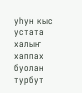уһун кыс устата халыҥ хаппах буолан турбут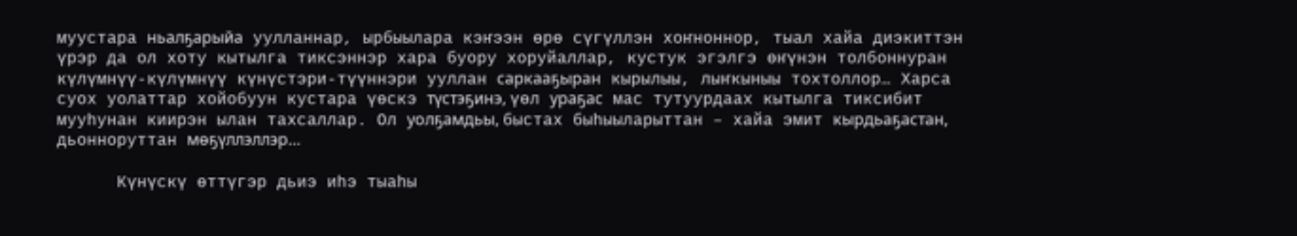муустара ньалҕарыйа уулланнар, ырбыылара кэҥээн өрө сүгүллэн хоҥноннор, тыал хайа диэкиттэн үрэр да ол хоту кытылга тиксэннэр хара буору хоруйаллар, кустук эгэлгэ өҥүнэн толбоннуран күлүмнүү-күлүмнүү күнүстэри-түүннэри ууллан саркааҕыран кырылыы, лыҥкыныы тохтоллор… Харса суох уолаттар хойобуун кустара үөскэ түстэҕинэ, үөл ураҕас мас тутуурдаах кытылга тиксибит мууһунан киирэн ылан тахсаллар. Ол уолҕамдьы, быстах быһыыларыттан – хайа эмит кырдьаҕастан, дьонноруттан мөҕүллэллэр…

      Күнүскү өттүгэр дьиэ иһэ тыаһы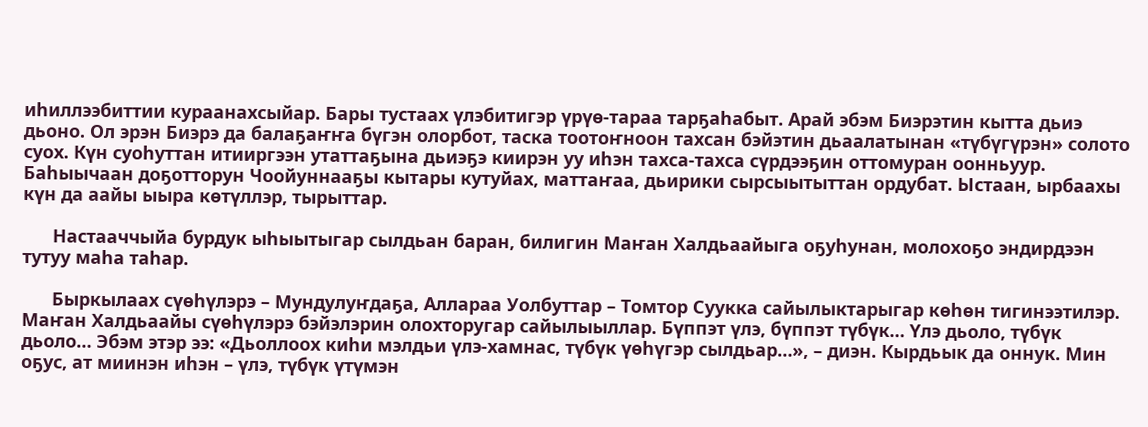иһиллээбиттии кураанахсыйар. Бары тустаах үлэбитигэр үрүө-тараа тарҕаһабыт. Арай эбэм Биэрэтин кытта дьиэ дьоно. Ол эрэн Биэрэ да балаҕаҥҥа бүгэн олорбот, таска тоотоҥноон тахсан бэйэтин дьаалатынан «түбүгүрэн» солото суох. Күн суоһуттан итииргээн утаттаҕына дьиэҕэ киирэн уу иһэн тахса-тахса сүрдээҕин оттомуран оонньуур. Баһыычаан доҕотторун Чоойуннааҕы кытары кутуйах, маттаҥаа, дьирики сырсыытыттан ордубат. Ыстаан, ырбаахы күн да аайы ыыра көтүллэр, тырыттар.

      Настааччыйа бурдук ыһыытыгар сылдьан баран, билигин Маҥан Халдьаайыга оҕуһунан, молохоҕо эндирдээн тутуу маһа таһар.

      Быркылаах сүөһүлэрэ – Мундулуҥдаҕа, Аллараа Уолбуттар – Томтор Суукка сайылыктарыгар көһөн тигинээтилэр. Маҥан Халдьаайы сүөһүлэрэ бэйэлэрин олохторугар сайылыыллар. Бүппэт үлэ, бүппэт түбүк… Үлэ дьоло, түбүк дьоло… Эбэм этэр ээ: «Дьоллоох киһи мэлдьи үлэ-хамнас, түбүк үөһүгэр сылдьар…», – диэн. Кырдьык да оннук. Мин оҕус, ат миинэн иһэн – үлэ, түбүк үтүмэн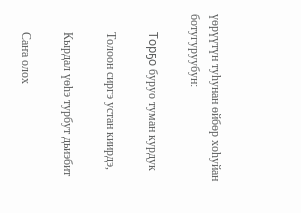үөрүүтүн туһунан өйбөр хоһуйан ботугуруубун:

      Торҕо буруо туман курдук

      Толоон сиргэ устан киирдэ,

      Кырдал үөһэ турбут дьиэбит

      Саҥа олох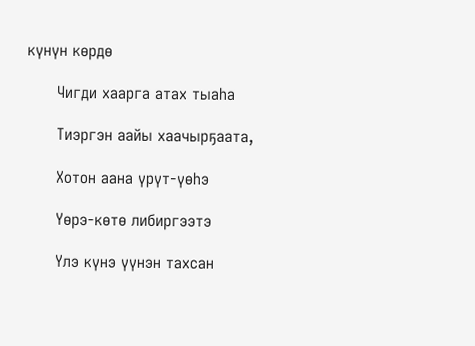күнүн көрдө

      Чигди хаарга атах тыаһа

      Тиэргэн аайы хаачырҕаата,

      Хотон аана үрүт-үөһэ

      Үөрэ-көтө либиргээтэ

      Үлэ күнэ үүнэн тахсан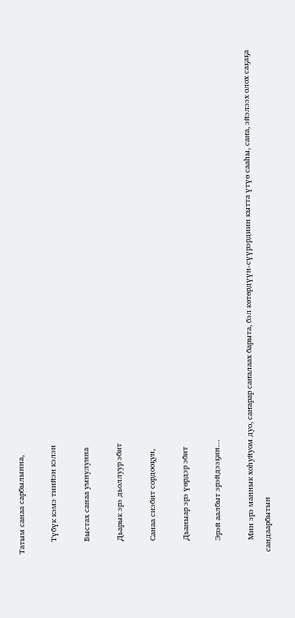Татым санаа сарбылынна,

      Түбүк кэмэ тиийэн кэлэн

      Быстах санаа умнулунна

      Дьарык эрэ дьоллуур эбит

      Санаа сиэбит сордооҕун,

      Дьаныар эрэ үөрдэр эбит

      Эрэй аалбыт эрэйдээҕин…

      Мин эрэ маннык хоһуйуом дуо, саҥарар саҥалаах барыта, бэл көтөрдүүн-сүүрэрдиин кытта үтүө сааһы, саҥа, эйэлээх олох саҕаҕа сандаарбытын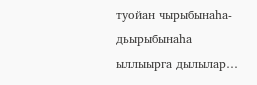туойан чырыбынаһа-дьырыбынаһа ыллыырга дылылар…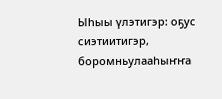Ыһыы үлэтигэр: оҕус сиэтиитигэр, боромньулааһыҥҥа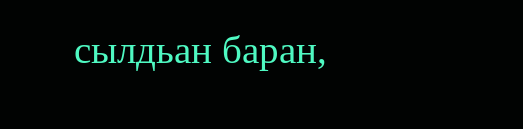сылдьан баран,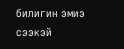билигин эмиэ сээкэй